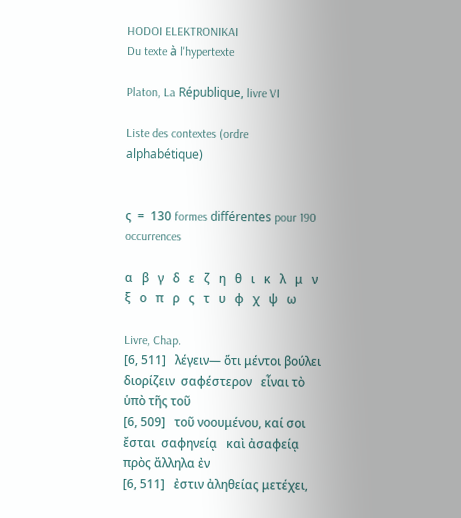HODOI ELEKTRONIKAI
Du texte à l'hypertexte

Platon, La République, livre VI

Liste des contextes (ordre alphabétique)


ς  =  130 formes différentes pour 190 occurrences

α   β   γ   δ   ε   ζ   η   θ   ι   κ   λ   μ   ν   ξ   ο   π   ρ   ς   τ   υ   φ   χ   ψ   ω

Livre, Chap.
[6, 511]   λέγειν— ὅτι μέντοι βούλει διορίζειν  σαφέστερον   εἶναι τὸ ὑπὸ τῆς τοῦ
[6, 509]   τοῦ νοουμένου, καί σοι ἔσται  σαφηνείᾳ   καὶ ἀσαφείᾳ πρὸς ἄλληλα ἐν
[6, 511]   ἐστιν ἀληθείας μετέχει,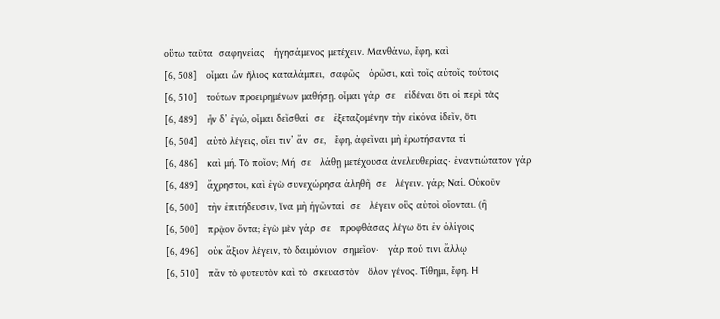οὕτω ταῦτα  σαφηνείας   ἡγησάμενος μετέχειν. Μανθάνω, ἔφη, καὶ
[6, 508]   οἶμαι ὧν ἥλιος καταλάμπει,  σαφῶς   ὁρῶσι, καὶ τοῖς αὐτοῖς τούτοις
[6, 510]   τούτων προειρημένων μαθήσῃ. οἶμαι γάρ  σε   εἰδέναι ὅτι οἱ περὶ τὰς
[6, 489]   ἦν δ’ ἐγώ, οἶμαι δεῖσθαί  σε   ἐξεταζομένην τὴν εἰκόνα ἰδεῖν, ὅτι
[6, 504]   αὐτὸ λέγεις, οἴει τιν’ ἄν  σε,   ἔφη, ἀφεῖναι μὴ ἐρωτήσαντα τί
[6, 486]   καὶ μή. Τὸ ποῖον; Μή  σε   λάθῃ μετέχουσα ἀνελευθερίας· ἐναντιώτατον γάρ
[6, 489]   ἄχρηστοι, καὶ ἐγὼ συνεχώρησα ἀληθῆ  σε   λέγειν. γάρ; Ναί. Οὐκοῦν
[6, 500]   τὴν ἐπιτήδευσιν, ἵνα μὴ ἡγῶνταί  σε   λέγειν οὓς αὐτοὶ οἴονται. (ἢ
[6, 500]   πρᾷον ὄντα; ἐγὼ μὲν γάρ  σε   προφθάσας λέγω ὅτι ἐν ὀλίγοις
[6, 496]   οὐκ ἄξιον λέγειν, τὸ δαιμόνιον  σημεῖον·   γάρ πού τινι ἄλλῳ
[6, 510]   πᾶν τὸ φυτευτὸν καὶ τὸ  σκευαστὸν   ὅλον γένος. Τίθημι, ἔφη. Η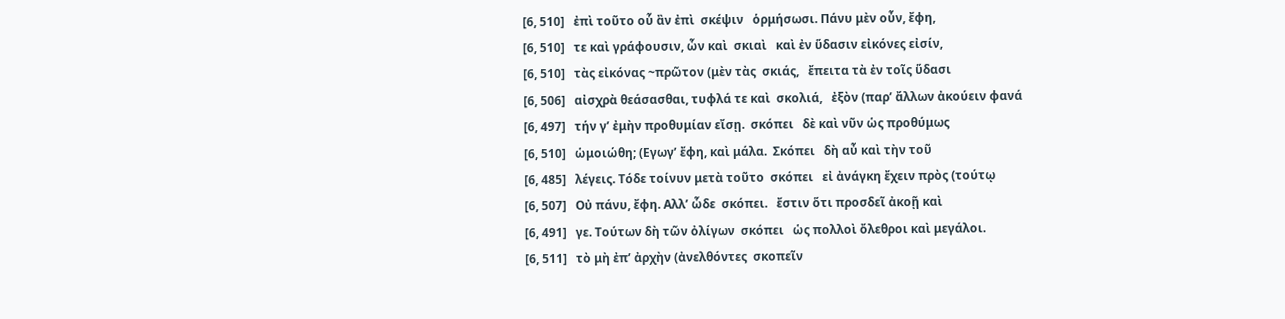[6, 510]   ἐπὶ τοῦτο οὗ ἂν ἐπὶ  σκέψιν   ὁρμήσωσι. Πάνυ μὲν οὖν, ἔφη,
[6, 510]   τε καὶ γράφουσιν, ὧν καὶ  σκιαὶ   καὶ ἐν ὕδασιν εἰκόνες εἰσίν,
[6, 510]   τὰς εἰκόνας ~πρῶτον (μὲν τὰς  σκιάς,   ἔπειτα τὰ ἐν τοῖς ὕδασι
[6, 506]   αἰσχρὰ θεάσασθαι, τυφλά τε καὶ  σκολιά,   ἐξὸν (παρ’ ἄλλων ἀκούειν φανά
[6, 497]   τήν γ’ ἐμὴν προθυμίαν εἴσῃ.  σκόπει   δὲ καὶ νῦν ὡς προθύμως
[6, 510]   ὡμοιώθη; (Εγωγ’ ἔφη, καὶ μάλα.  Σκόπει   δὴ αὖ καὶ τὴν τοῦ
[6, 485]   λέγεις. Τόδε τοίνυν μετὰ τοῦτο  σκόπει   εἰ ἀνάγκη ἔχειν πρὸς (τούτῳ
[6, 507]   Οὐ πάνυ, ἔφη. Αλλ’ ὧδε  σκόπει.   ἔστιν ὅτι προσδεῖ ἀκοῇ καὶ
[6, 491]   γε. Τούτων δὴ τῶν ὀλίγων  σκόπει   ὡς πολλοὶ ὄλεθροι καὶ μεγάλοι.
[6, 511]   τὸ μὴ ἐπ’ ἀρχὴν (ἀνελθόντες  σκοπεῖν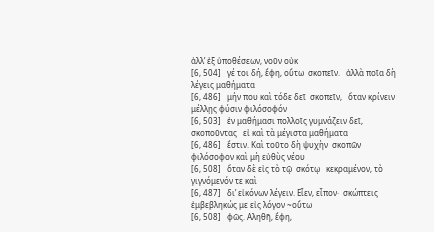ἀλλ’ ἐξ ὑποθέσεων, νοῦν οὐκ
[6, 504]   γέ τοι δή, ἔφη, οὕτω  σκοπεῖν.   ἀλλὰ ποῖα δὴ λέγεις μαθήματα
[6, 486]   μήν που καὶ τόδε δεῖ  σκοπεῖν,   ὅταν κρίνειν μέλλῃς φύσιν φιλόσοφόν
[6, 503]   ἐν μαθήμασι πολλοῖς γυμνάζειν δεῖ,  σκοποῦντας   εἰ καὶ τὰ μέγιστα μαθήματα
[6, 486]   ἔστιν. Καὶ τοῦτο δὴ ψυχὴν  σκοπῶν   φιλόσοφον καὶ μὴ εὐθὺς νέου
[6, 508]   ὅταν δὲ εἰς τὸ τῷ  σκότῳ   κεκραμένον, τὸ γιγνόμενόν τε καὶ
[6, 487]   δι’ εἰκόνων λέγειν. Εἶεν, εἶπον·  σκώπτεις   ἐμβεβληκώς με εἰς λόγον ~οὕτω
[6, 508]   φῶς. Αληθῆ, ἔφη,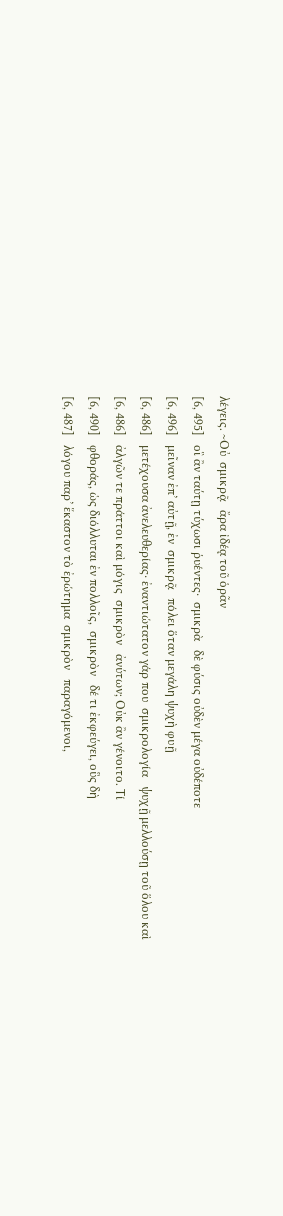λέγεις. ~Οὐ  σμικρᾷ   ἄρα ἰδέᾳ τοῦ ὁρᾶν
[6, 495]   οἳ ἂν ταύτῃ τύχωσι ῥυέντες·  σμικρὰ   δὲ φύσις οὐδὲν μέγα οὐδέποτε
[6, 496]   μεῖναν ἐπ’ αὐτῇ, ἐν  σμικρᾷ   πόλει ὅταν μεγάλη ψυχὴ φυῇ
[6, 486]   μετέχουσα ἀνελευθερίας· ἐναντιώτατον γάρ που  σμικρολογία   ψυχῇ μελλούσῃ τοῦ ὅλου καὶ
[6, 486]   ἀλγῶν τε πράττοι καὶ μόγις  σμικρὸν   ἀνύτων; Οὐκ ἂν γένοιτο. Τί
[6, 490]   φθοράς, ὡς διόλλυται ἐν πολλοῖς,  σμικρὸν   δέ τι ἐκφεύγει, οὓς δὴ
[6, 487]   λόγου παρ’ ἕκαστον τὸ ἐρώτημα  σμικρὸν   παραγόμενοι,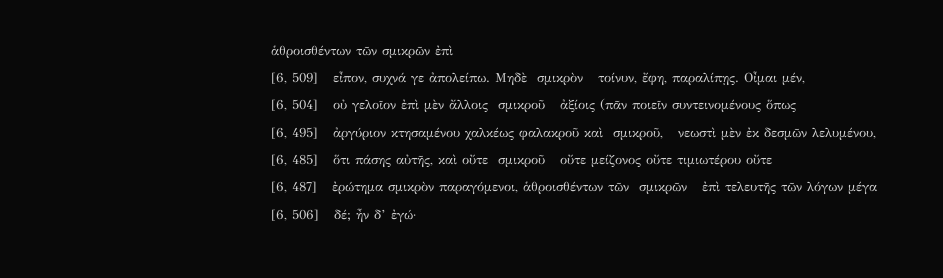ἁθροισθέντων τῶν σμικρῶν ἐπὶ
[6, 509]   εἶπον, συχνά γε ἀπολείπω. Μηδὲ  σμικρὸν   τοίνυν, ἔφη, παραλίπῃς. Οἶμαι μέν,
[6, 504]   οὐ γελοῖον ἐπὶ μὲν ἄλλοις  σμικροῦ   ἀξίοις (πᾶν ποιεῖν συντεινομένους ὅπως
[6, 495]   ἀργύριον κτησαμένου χαλκέως φαλακροῦ καὶ  σμικροῦ,   νεωστὶ μὲν ἐκ δεσμῶν λελυμένου,
[6, 485]   ὅτι πάσης αὐτῆς, καὶ οὔτε  σμικροῦ   οὔτε μείζονος οὔτε τιμιωτέρου οὔτε
[6, 487]   ἐρώτημα σμικρὸν παραγόμενοι, ἁθροισθέντων τῶν  σμικρῶν   ἐπὶ τελευτῆς τῶν λόγων μέγα
[6, 506]   δέ; ἦν δ’ ἐγώ·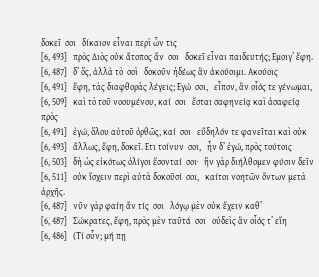δοκεῖ  σοι   δίκαιον εἶναι περὶ ὧν τις
[6, 493]   πρὸς Διὸς οὐκ ἄτοπος ἄν  σοι   δοκεῖ εἶναι παιδευτής; Εμοιγ’ ἔφη.
[6, 487]   δ’ ὅς, ἀλλὰ τὸ  σοὶ   δοκοῦν ἡδέως ἂν ἀκούοιμι. Ακούοις
[6, 491]   ἔφη, τὰς διαφθορὰς λέγεις; Εγώ  σοι,   εἶπον, ἂν οἷός τε γένωμαι,
[6, 509]   καὶ τὸ τοῦ νοουμένου, καί  σοι   ἔσται σαφηνείᾳ καὶ ἀσαφείᾳ πρὸς
[6, 491]   ἐγώ, ὅλου αὐτοῦ ὀρθῶς, καί  σοι   εὔδηλόν τε φανεῖται καὶ οὐκ
[6, 493]   ἄλλως, ἔφη, δοκεῖ. Ετι τοίνυν  σοι,   ἦν δ’ ἐγώ, πρὸς τούτοις
[6, 503]   δὴ ὡς εἰκότως ὀλίγοι ἔσονταί  σοι·   ἣν γὰρ διήλθομεν φύσιν δεῖν
[6, 511]   οὐκ ἴσχειν περὶ αὐτὰ δοκοῦσί  σοι,   καίτοι νοητῶν ὄντων μετὰ ἀρχῆς.
[6, 487]   νῦν γὰρ φαίη ἄν τίς  σοι   λόγῳ μὲν οὐκ ἔχειν καθ’
[6, 487]   Σώκρατες, ἔφη, πρὸς μὲν ταῦτά  σοι   οὐδεὶς ἂν οἷός τ’ εἴη
[6, 486]   (Τί οὖν; μή πῃ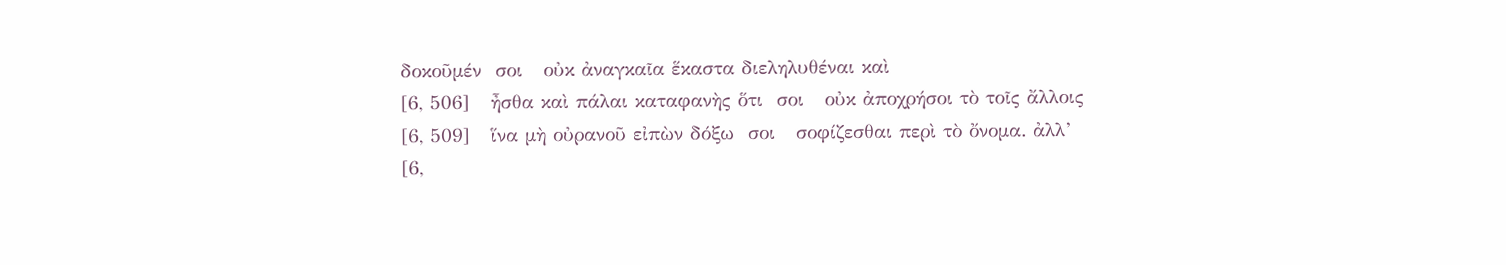δοκοῦμέν  σοι   οὐκ ἀναγκαῖα ἕκαστα διεληλυθέναι καὶ
[6, 506]   ἦσθα καὶ πάλαι καταφανὴς ὅτι  σοι   οὐκ ἀποχρήσοι τὸ τοῖς ἄλλοις
[6, 509]   ἵνα μὴ οὐρανοῦ εἰπὼν δόξω  σοι   σοφίζεσθαι περὶ τὸ ὄνομα. ἀλλ’
[6,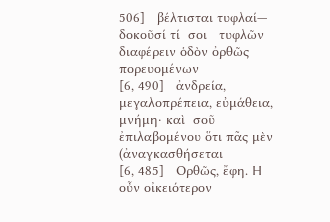506]   βέλτισται τυφλαί— δοκοῦσί τί  σοι   τυφλῶν διαφέρειν ὁδὸν ὀρθῶς πορευομένων
[6, 490]   ἀνδρεία, μεγαλοπρέπεια, εὐμάθεια, μνήμη· καὶ  σοῦ   ἐπιλαβομένου ὅτι πᾶς μὲν (ἀναγκασθήσεται
[6, 485]   Ορθῶς, ἔφη. Η οὖν οἰκειότερον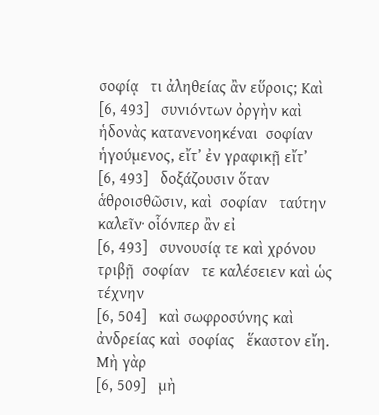σοφίᾳ   τι ἀληθείας ἂν εὕροις; Καὶ
[6, 493]   συνιόντων ὀργὴν καὶ ἡδονὰς κατανενοηκέναι  σοφίαν   ἡγούμενος, εἴτ’ ἐν γραφικῇ εἴτ’
[6, 493]   δοξάζουσιν ὅταν ἁθροισθῶσιν, καὶ  σοφίαν   ταύτην καλεῖν· οἷόνπερ ἂν εἰ
[6, 493]   συνουσίᾳ τε καὶ χρόνου τριβῇ  σοφίαν   τε καλέσειεν καὶ ὡς τέχνην
[6, 504]   καὶ σωφροσύνης καὶ ἀνδρείας καὶ  σοφίας   ἕκαστον εἴη. Μὴ γὰρ
[6, 509]   μὴ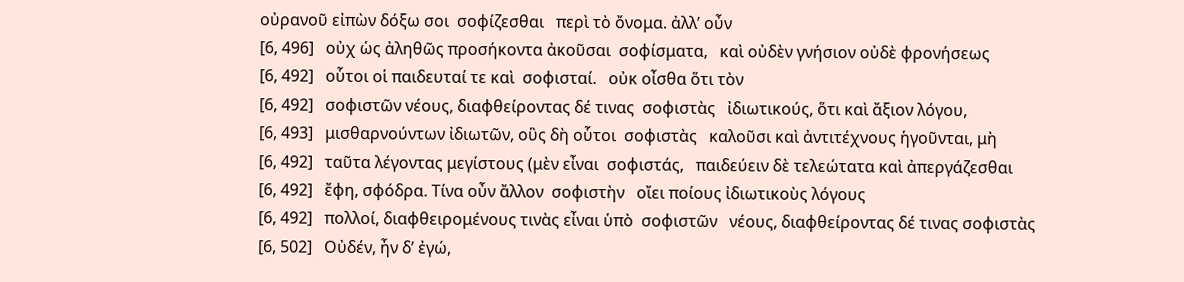οὐρανοῦ εἰπὼν δόξω σοι  σοφίζεσθαι   περὶ τὸ ὄνομα. ἀλλ’ οὖν
[6, 496]   οὐχ ὡς ἀληθῶς προσήκοντα ἀκοῦσαι  σοφίσματα,   καὶ οὐδὲν γνήσιον οὐδὲ φρονήσεως
[6, 492]   οὗτοι οἱ παιδευταί τε καὶ  σοφισταί.   οὐκ οἶσθα ὅτι τὸν
[6, 492]   σοφιστῶν νέους, διαφθείροντας δέ τινας  σοφιστὰς   ἰδιωτικούς, ὅτι καὶ ἄξιον λόγου,
[6, 493]   μισθαρνούντων ἰδιωτῶν, οὓς δὴ οὗτοι  σοφιστὰς   καλοῦσι καὶ ἀντιτέχνους ἡγοῦνται, μὴ
[6, 492]   ταῦτα λέγοντας μεγίστους (μὲν εἶναι  σοφιστάς,   παιδεύειν δὲ τελεώτατα καὶ ἀπεργάζεσθαι
[6, 492]   ἔφη, σφόδρα. Τίνα οὖν ἄλλον  σοφιστὴν   οἴει ποίους ἰδιωτικοὺς λόγους
[6, 492]   πολλοί, διαφθειρομένους τινὰς εἶναι ὑπὸ  σοφιστῶν   νέους, διαφθείροντας δέ τινας σοφιστὰς
[6, 502]   Οὐδέν, ἦν δ’ ἐγώ,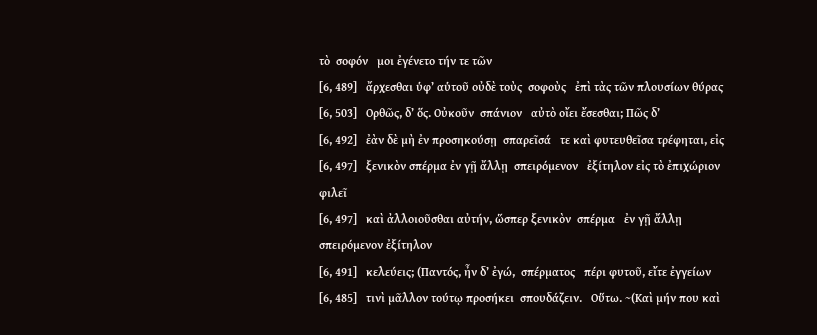τὸ  σοφόν   μοι ἐγένετο τήν τε τῶν
[6, 489]   ἄρχεσθαι ὑφ’ αὑτοῦ οὐδὲ τοὺς  σοφοὺς   ἐπὶ τὰς τῶν πλουσίων θύρας
[6, 503]   Ορθῶς, δ’ ὅς. Οὐκοῦν  σπάνιον   αὐτὸ οἴει ἔσεσθαι; Πῶς δ’
[6, 492]   ἐὰν δὲ μὴ ἐν προσηκούσῃ  σπαρεῖσά   τε καὶ φυτευθεῖσα τρέφηται, εἰς
[6, 497]   ξενικὸν σπέρμα ἐν γῇ ἄλλῃ  σπειρόμενον   ἐξίτηλον εἰς τὸ ἐπιχώριον φιλεῖ
[6, 497]   καὶ ἀλλοιοῦσθαι αὐτήν, ὥσπερ ξενικὸν  σπέρμα   ἐν γῇ ἄλλῃ σπειρόμενον ἐξίτηλον
[6, 491]   κελεύεις; (Παντός, ἦν δ’ ἐγώ,  σπέρματος   πέρι φυτοῦ, εἴτε ἐγγείων
[6, 485]   τινὶ μᾶλλον τούτῳ προσήκει  σπουδάζειν.   Οὕτω. ~(Καὶ μήν που καὶ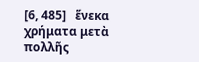[6, 485]   ἕνεκα χρήματα μετὰ πολλῆς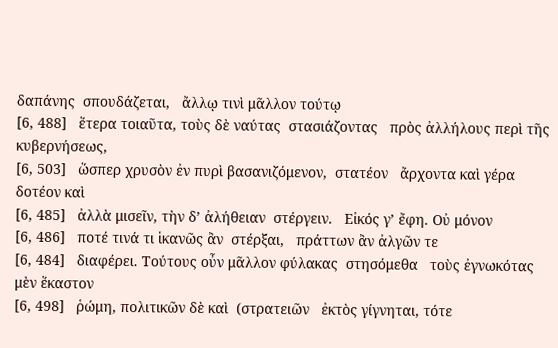δαπάνης  σπουδάζεται,   ἄλλῳ τινὶ μᾶλλον τούτῳ
[6, 488]   ἕτερα τοιαῦτα, τοὺς δὲ ναύτας  στασιάζοντας   πρὸς ἀλλήλους περὶ τῆς κυβερνήσεως,
[6, 503]   ὥσπερ χρυσὸν ἐν πυρὶ βασανιζόμενον,  στατέον   ἄρχοντα καὶ γέρα δοτέον καὶ
[6, 485]   ἀλλὰ μισεῖν, τὴν δ’ ἀλήθειαν  στέργειν.   Εἰκός γ’ ἔφη. Οὐ μόνον
[6, 486]   ποτέ τινά τι ἱκανῶς ἂν  στέρξαι,   πράττων ἂν ἀλγῶν τε
[6, 484]   διαφέρει. Τούτους οὖν μᾶλλον φύλακας  στησόμεθα   τοὺς ἐγνωκότας μὲν ἕκαστον
[6, 498]   ῥώμη, πολιτικῶν δὲ καὶ  (στρατειῶν   ἐκτὸς γίγνηται, τότε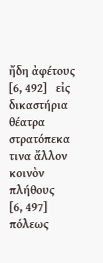ἤδη ἀφέτους
[6, 492]   εἰς δικαστήρια θέατρα  στρατόπεκα   τινα ἄλλον κοινὸν πλήθους
[6, 497]   πόλεως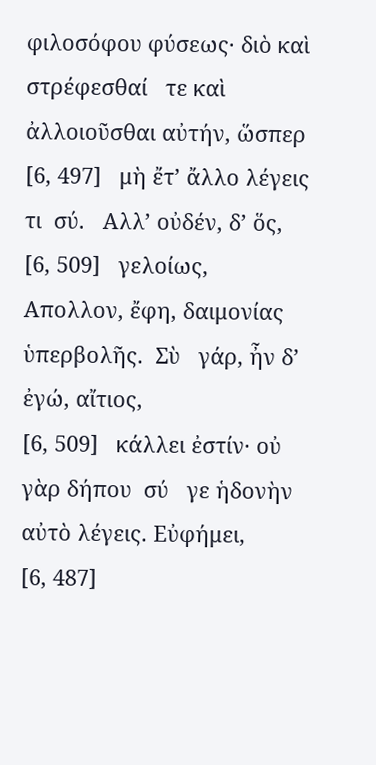φιλοσόφου φύσεως· διὸ καὶ  στρέφεσθαί   τε καὶ ἀλλοιοῦσθαι αὐτήν, ὥσπερ
[6, 497]   μὴ ἔτ’ ἄλλο λέγεις τι  σύ.   Αλλ’ οὐδέν, δ’ ὅς,
[6, 509]   γελοίως, Απολλον, ἔφη, δαιμονίας ὑπερβολῆς.  Σὺ   γάρ, ἦν δ’ ἐγώ, αἴτιος,
[6, 509]   κάλλει ἐστίν· οὐ γὰρ δήπου  σύ   γε ἡδονὴν αὐτὸ λέγεις. Εὐφήμει,
[6, 487]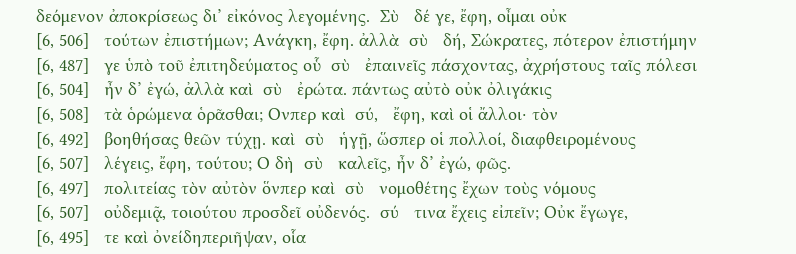δεόμενον ἀποκρίσεως δι’ εἰκόνος λεγομένης.  Σὺ   δέ γε, ἔφη, οἶμαι οὐκ
[6, 506]   τούτων ἐπιστήμων; Ανάγκη, ἔφη. ἀλλὰ  σὺ   δή, Σώκρατες, πότερον ἐπιστήμην
[6, 487]   γε ὑπὸ τοῦ ἐπιτηδεύματος οὗ  σὺ   ἐπαινεῖς πάσχοντας, ἀχρήστους ταῖς πόλεσι
[6, 504]   ἦν δ’ ἐγώ, ἀλλὰ καὶ  σὺ   ἐρώτα. πάντως αὐτὸ οὐκ ὀλιγάκις
[6, 508]   τὰ ὁρώμενα ὁρᾶσθαι; Ονπερ καὶ  σύ,   ἔφη, καὶ οἱ ἄλλοι· τὸν
[6, 492]   βοηθήσας θεῶν τύχῃ. καὶ  σὺ   ἡγῇ, ὥσπερ οἱ πολλοί, διαφθειρομένους
[6, 507]   λέγεις, ἔφη, τούτου; Ο δὴ  σὺ   καλεῖς, ἦν δ’ ἐγώ, φῶς.
[6, 497]   πολιτείας τὸν αὐτὸν ὅνπερ καὶ  σὺ   νομοθέτης ἔχων τοὺς νόμους
[6, 507]   οὐδεμιᾷ, τοιούτου προσδεῖ οὐδενός.  σύ   τινα ἔχεις εἰπεῖν; Οὐκ ἔγωγε,
[6, 495]   τε καὶ ὀνείδηπεριῆψαν, οἷα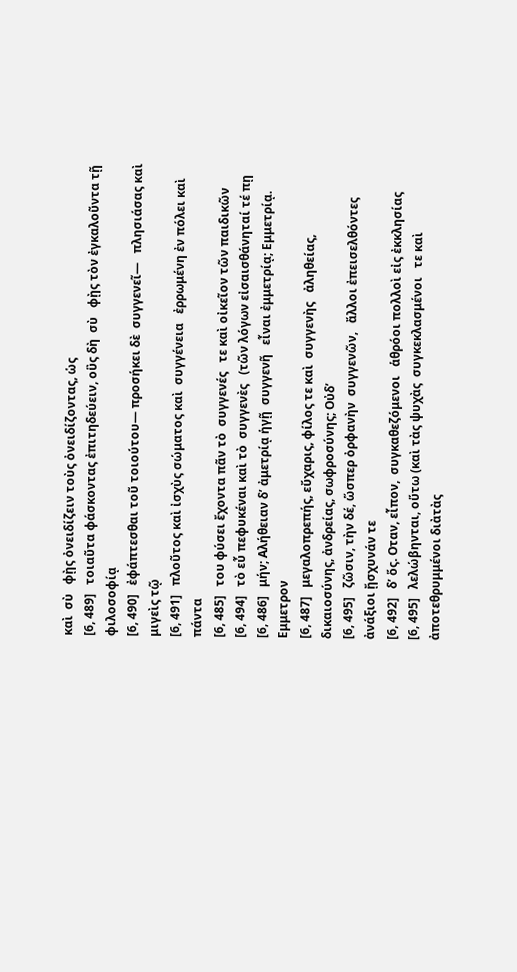καὶ  σὺ   φῂς ὀνειδίζειν τοὺς ὀνειδίζοντας, ὡς
[6, 489]   τοιαῦτα φάσκοντας ἐπιτηδεύειν, οὓς δὴ  σὺ   φῂς τὸν ἐγκαλοῦντα τῇ φιλοσοφίᾳ
[6, 490]   ἐφάπτεσθαι τοῦ τοιούτου— προσήκει δὲ  συγγενεῖ—   πλησιάσας καὶ μιγεὶς τῷ
[6, 491]   πλοῦτος καὶ ἰσχὺς σώματος καὶ  συγγένεια   ἐρρωμένη ἐν πόλει καὶ πάντα
[6, 485]   του φύσει ἔχοντα πᾶν τὸ  συγγενές   τε καὶ οἰκεῖον τῶν παιδικῶν
[6, 494]   τὸ εὖ πεφυκέναι καὶ τὸ  συγγενὲς   (τῶν λόγων εἰσαισθάνηταί τέ πῃ
[6, 486]   μήν; Αλήθειαν δ’ ἀμετρίᾳ ἡγῇ  συγγενῆ   εἶναι ἐμμετρίᾳ; Εμμετρίᾳ. Εμμετρον
[6, 487]   μεγαλοπρεπής, εὔχαρις, φίλος τε καὶ  συγγενὴς   ἀληθείας, δικαιοσύνης, ἀνδρείας, σωφροσύνης; Οὐδ’
[6, 495]   ζῶσιν, τὴν δέ, ὥσπερ ὀρφανὴν  συγγενῶν,   ἄλλοι ἐπεισελθόντες ἀνάξιοι ᾔσχυνάν τε
[6, 492]   δ’ ὅς. Οταν, εἶπον,  συγκαθεζόμενοι   ἁθρόοι πολλοὶ εἰς ἐκκλησίας
[6, 495]   λελώβηνται, οὕτω (καὶ τὰς ψυχὰς  συγκεκλασμένοι   τε καὶ ἀποτεθρυμμένοι διὰτὰς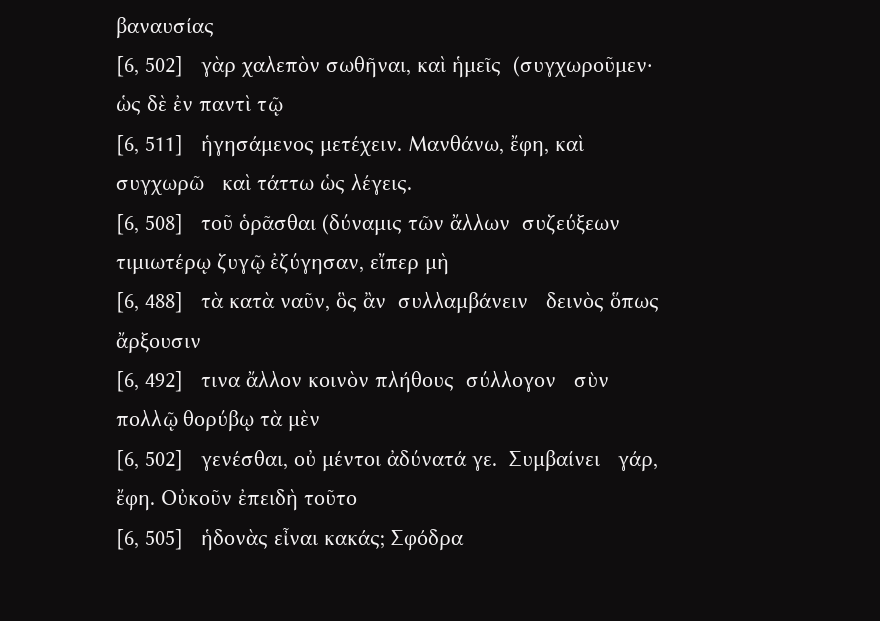βαναυσίας
[6, 502]   γὰρ χαλεπὸν σωθῆναι, καὶ ἡμεῖς  (συγχωροῦμεν·   ὡς δὲ ἐν παντὶ τῷ
[6, 511]   ἡγησάμενος μετέχειν. Μανθάνω, ἔφη, καὶ  συγχωρῶ   καὶ τάττω ὡς λέγεις.
[6, 508]   τοῦ ὁρᾶσθαι (δύναμις τῶν ἄλλων  συζεύξεων   τιμιωτέρῳ ζυγῷ ἐζύγησαν, εἴπερ μὴ
[6, 488]   τὰ κατὰ ναῦν, ὃς ἂν  συλλαμβάνειν   δεινὸς ὅπως ἄρξουσιν
[6, 492]   τινα ἄλλον κοινὸν πλήθους  σύλλογον   σὺν πολλῷ θορύβῳ τὰ μὲν
[6, 502]   γενέσθαι, οὐ μέντοι ἀδύνατά γε.  Συμβαίνει   γάρ, ἔφη. Οὐκοῦν ἐπειδὴ τοῦτο
[6, 505]   ἡδονὰς εἶναι κακάς; Σφόδρα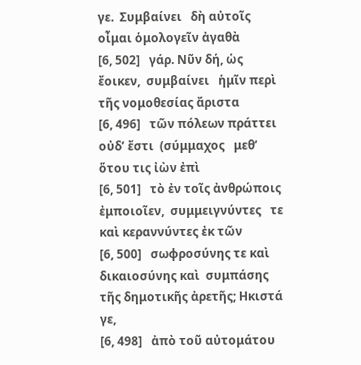γε.  Συμβαίνει   δὴ αὐτοῖς οἶμαι ὁμολογεῖν ἀγαθὰ
[6, 502]   γάρ. Νῦν δή, ὡς ἔοικεν,  συμβαίνει   ἡμῖν περὶ τῆς νομοθεσίας ἄριστα
[6, 496]   τῶν πόλεων πράττει οὐδ’ ἔστι  (σύμμαχος   μεθ’ ὅτου τις ἰὼν ἐπὶ
[6, 501]   τὸ ἐν τοῖς ἀνθρώποις ἐμποιοῖεν,  συμμειγνύντες   τε καὶ κεραννύντες ἐκ τῶν
[6, 500]   σωφροσύνης τε καὶ δικαιοσύνης καὶ  συμπάσης   τῆς δημοτικῆς ἀρετῆς; Ηκιστά γε,
[6, 498]   ἀπὸ τοῦ αὐτομάτου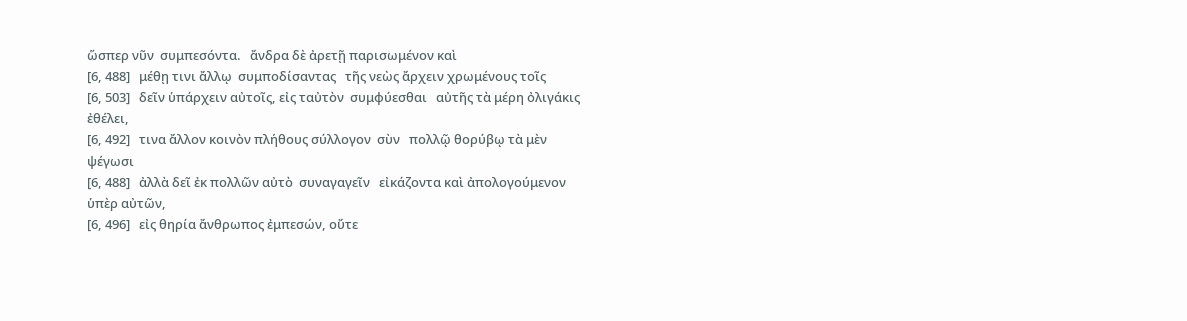ὥσπερ νῦν  συμπεσόντα.   ἄνδρα δὲ ἀρετῇ παρισωμένον καὶ
[6, 488]   μέθῃ τινι ἄλλῳ  συμποδίσαντας   τῆς νεὼς ἄρχειν χρωμένους τοῖς
[6, 503]   δεῖν ὑπάρχειν αὐτοῖς, εἰς ταὐτὸν  συμφύεσθαι   αὐτῆς τὰ μέρη ὀλιγάκις ἐθέλει,
[6, 492]   τινα ἄλλον κοινὸν πλήθους σύλλογον  σὺν   πολλῷ θορύβῳ τὰ μὲν ψέγωσι
[6, 488]   ἀλλὰ δεῖ ἐκ πολλῶν αὐτὸ  συναγαγεῖν   εἰκάζοντα καὶ ἀπολογούμενον ὑπὲρ αὐτῶν,
[6, 496]   εἰς θηρία ἄνθρωπος ἐμπεσών, οὔτε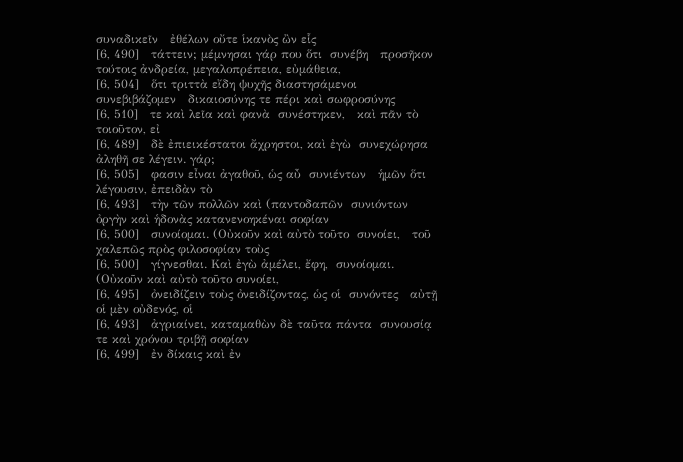συναδικεῖν   ἐθέλων οὔτε ἱκανὸς ὢν εἷς
[6, 490]   τάττειν; μέμνησαι γάρ που ὅτι  συνέβη   προσῆκον τούτοις ἀνδρεία, μεγαλοπρέπεια, εὐμάθεια,
[6, 504]   ὅτι τριττὰ εἴδη ψυχῆς διαστησάμενοι  συνεβιβάζομεν   δικαιοσύνης τε πέρι καὶ σωφροσύνης
[6, 510]   τε καὶ λεῖα καὶ φανὰ  συνέστηκεν,   καὶ πᾶν τὸ τοιοῦτον, εἰ
[6, 489]   δὲ ἐπιεικέστατοι ἄχρηστοι, καὶ ἐγὼ  συνεχώρησα   ἀληθῆ σε λέγειν. γάρ;
[6, 505]   φασιν εἶναι ἀγαθοῦ, ὡς αὖ  συνιέντων   ἡμῶν ὅτι λέγουσιν, ἐπειδὰν τὸ
[6, 493]   τὴν τῶν πολλῶν καὶ (παντοδαπῶν  συνιόντων   ὀργὴν καὶ ἡδονὰς κατανενοηκέναι σοφίαν
[6, 500]   συνοίομαι. (Οὐκοῦν καὶ αὐτὸ τοῦτο  συνοίει,   τοῦ χαλεπῶς πρὸς φιλοσοφίαν τοὺς
[6, 500]   γίγνεσθαι. Καὶ ἐγὼ ἀμέλει, ἔφη,  συνοίομαι.   (Οὐκοῦν καὶ αὐτὸ τοῦτο συνοίει,
[6, 495]   ὀνειδίζειν τοὺς ὀνειδίζοντας, ὡς οἱ  συνόντες   αὐτῇ οἱ μὲν οὐδενός, οἱ
[6, 493]   ἀγριαίνει, καταμαθὼν δὲ ταῦτα πάντα  συνουσίᾳ   τε καὶ χρόνου τριβῇ σοφίαν
[6, 499]   ἐν δίκαις καὶ ἐν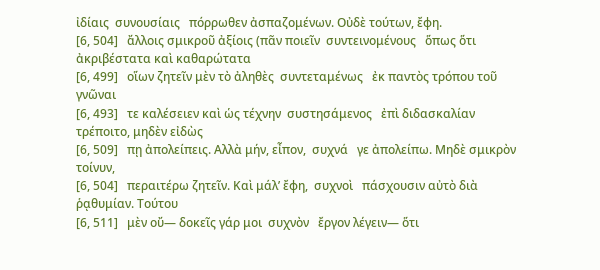ἰδίαις  συνουσίαις   πόρρωθεν ἀσπαζομένων. Οὐδὲ τούτων, ἔφη.
[6, 504]   ἄλλοις σμικροῦ ἀξίοις (πᾶν ποιεῖν  συντεινομένους   ὅπως ὅτι ἀκριβέστατα καὶ καθαρώτατα
[6, 499]   οἵων ζητεῖν μὲν τὸ ἀληθὲς  συντεταμένως   ἐκ παντὸς τρόπου τοῦ γνῶναι
[6, 493]   τε καλέσειεν καὶ ὡς τέχνην  συστησάμενος   ἐπὶ διδασκαλίαν τρέποιτο, μηδὲν εἰδὼς
[6, 509]   πῃ ἀπολείπεις. Αλλὰ μήν, εἶπον,  συχνά   γε ἀπολείπω. Μηδὲ σμικρὸν τοίνυν,
[6, 504]   περαιτέρω ζητεῖν. Καὶ μάλ’ ἔφη,  συχνοὶ   πάσχουσιν αὐτὸ διὰ ῥᾳθυμίαν. Τούτου
[6, 511]   μὲν οὔ— δοκεῖς γάρ μοι  συχνὸν   ἔργον λέγειν— ὅτι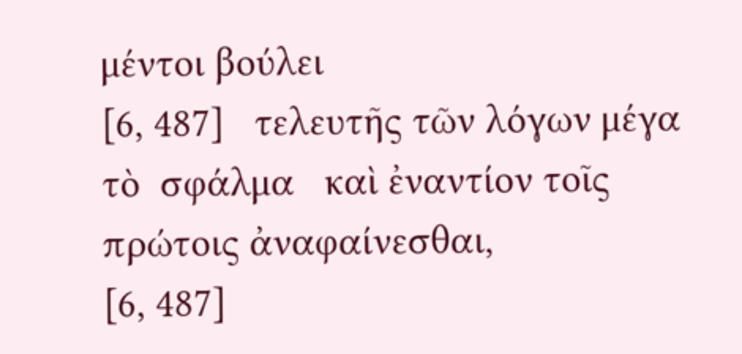μέντοι βούλει
[6, 487]   τελευτῆς τῶν λόγων μέγα τὸ  σφάλμα   καὶ ἐναντίον τοῖς πρώτοις ἀναφαίνεσθαι,
[6, 487]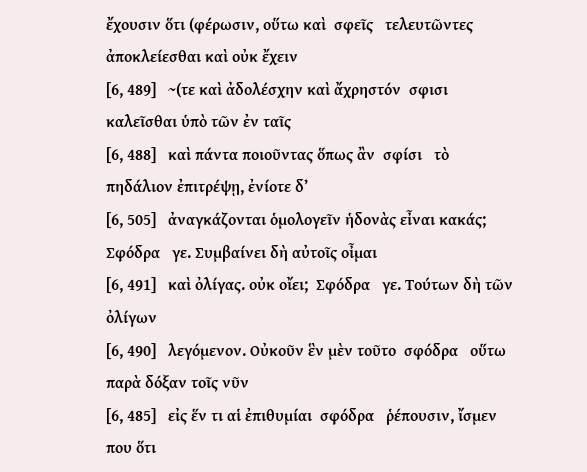ἔχουσιν ὅτι (φέρωσιν, οὕτω καὶ  σφεῖς   τελευτῶντες ἀποκλείεσθαι καὶ οὐκ ἔχειν
[6, 489]   ~(τε καὶ ἀδολέσχην καὶ ἄχρηστόν  σφισι   καλεῖσθαι ὑπὸ τῶν ἐν ταῖς
[6, 488]   καὶ πάντα ποιοῦντας ὅπως ἂν  σφίσι   τὸ πηδάλιον ἐπιτρέψῃ, ἐνίοτε δ’
[6, 505]   ἀναγκάζονται ὁμολογεῖν ἡδονὰς εἶναι κακάς;  Σφόδρα   γε. Συμβαίνει δὴ αὐτοῖς οἶμαι
[6, 491]   καὶ ὀλίγας. οὐκ οἴει;  Σφόδρα   γε. Τούτων δὴ τῶν ὀλίγων
[6, 490]   λεγόμενον. Οὐκοῦν ἓν μὲν τοῦτο  σφόδρα   οὕτω παρὰ δόξαν τοῖς νῦν
[6, 485]   εἰς ἕν τι αἱ ἐπιθυμίαι  σφόδρα   ῥέπουσιν, ἴσμεν που ὅτι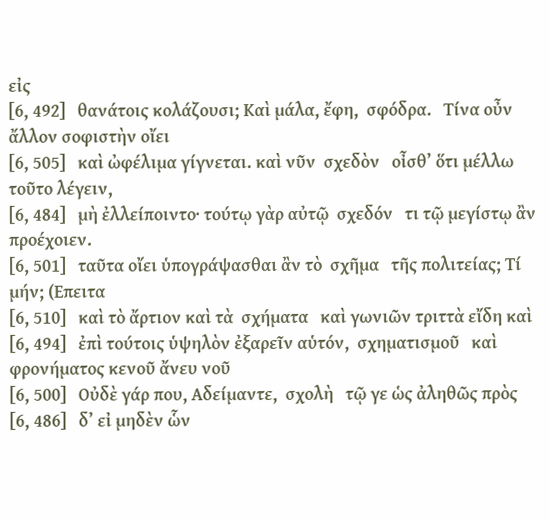εἰς
[6, 492]   θανάτοις κολάζουσι; Καὶ μάλα, ἔφη,  σφόδρα.   Τίνα οὖν ἄλλον σοφιστὴν οἴει
[6, 505]   καὶ ὠφέλιμα γίγνεται. καὶ νῦν  σχεδὸν   οἶσθ’ ὅτι μέλλω τοῦτο λέγειν,
[6, 484]   μὴ ἐλλείποιντο· τούτῳ γὰρ αὐτῷ  σχεδόν   τι τῷ μεγίστῳ ἂν προέχοιεν.
[6, 501]   ταῦτα οἴει ὑπογράψασθαι ἂν τὸ  σχῆμα   τῆς πολιτείας; Τί μήν; (Επειτα
[6, 510]   καὶ τὸ ἄρτιον καὶ τὰ  σχήματα   καὶ γωνιῶν τριττὰ εἴδη καὶ
[6, 494]   ἐπὶ τούτοις ὑψηλὸν ἐξαρεῖν αὑτόν,  σχηματισμοῦ   καὶ φρονήματος κενοῦ ἄνευ νοῦ
[6, 500]   Οὐδὲ γάρ που, Αδείμαντε,  σχολὴ   τῷ γε ὡς ἀληθῶς πρὸς
[6, 486]   δ’ εἰ μηδὲν ὧν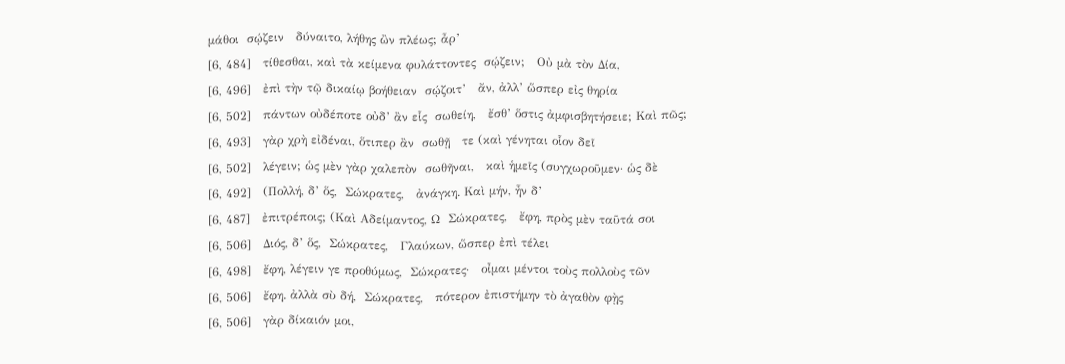μάθοι  σῴζειν   δύναιτο, λήθης ὢν πλέως; ἆρ’
[6, 484]   τίθεσθαι, καὶ τὰ κείμενα φυλάττοντες  σῴζειν;   Οὐ μὰ τὸν Δία,
[6, 496]   ἐπὶ τὴν τῷ δικαίῳ βοήθειαν  σῴζοιτ’   ἄν, ἀλλ’ ὥσπερ εἰς θηρία
[6, 502]   πάντων οὐδέποτε οὐδ’ ἂν εἷς  σωθείη,   ἔσθ’ ὅστις ἀμφισβητήσειε; Καὶ πῶς;
[6, 493]   γὰρ χρὴ εἰδέναι, ὅτιπερ ἂν  σωθῇ   τε (καὶ γένηται οἷον δεῖ
[6, 502]   λέγειν; ὡς μὲν γὰρ χαλεπὸν  σωθῆναι,   καὶ ἡμεῖς (συγχωροῦμεν· ὡς δὲ
[6, 492]   (Πολλή, δ’ ὅς,  Σώκρατες,   ἀνάγκη. Καὶ μήν, ἦν δ’
[6, 487]   ἐπιτρέποις; (Καὶ Αδείμαντος, Ω  Σώκρατες,   ἔφη, πρὸς μὲν ταῦτά σοι
[6, 506]   Διός, δ’ ὅς,  Σώκρατες,   Γλαύκων, ὥσπερ ἐπὶ τέλει
[6, 498]   ἔφη, λέγειν γε προθύμως,  Σώκρατες·   οἶμαι μέντοι τοὺς πολλοὺς τῶν
[6, 506]   ἔφη. ἀλλὰ σὺ δή,  Σώκρατες,   πότερον ἐπιστήμην τὸ ἀγαθὸν φῂς
[6, 506]   γὰρ δίκαιόν μοι,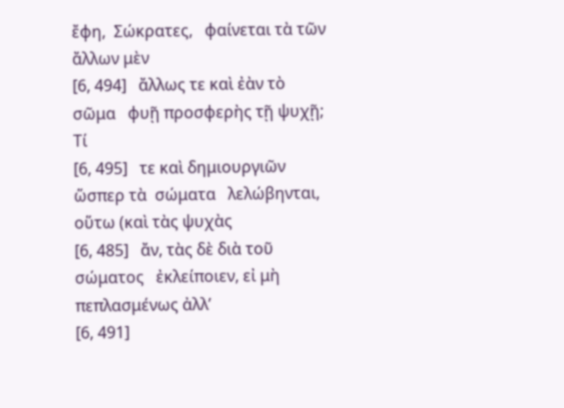ἔφη,  Σώκρατες,   φαίνεται τὰ τῶν ἄλλων μὲν
[6, 494]   ἄλλως τε καὶ ἐὰν τὸ  σῶμα   φυῇ προσφερὴς τῇ ψυχῇ; Τί
[6, 495]   τε καὶ δημιουργιῶν ὥσπερ τὰ  σώματα   λελώβηνται, οὕτω (καὶ τὰς ψυχὰς
[6, 485]   ἄν, τὰς δὲ διὰ τοῦ  σώματος   ἐκλείποιεν, εἰ μὴ πεπλασμένως ἀλλ’
[6, 491]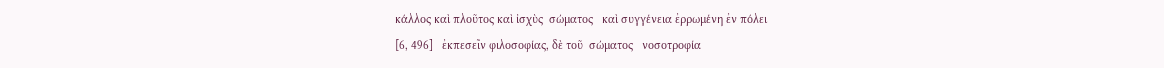κάλλος καὶ πλοῦτος καὶ ἰσχὺς  σώματος   καὶ συγγένεια ἐρρωμένη ἐν πόλει
[6, 496]   ἐκπεσεῖν φιλοσοφίας, δὲ τοῦ  σώματος   νοσοτροφία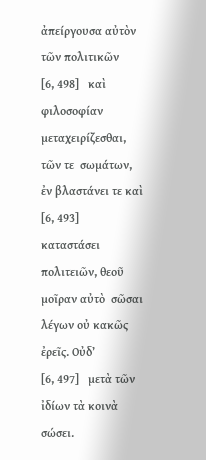ἀπείργουσα αὐτὸν τῶν πολιτικῶν
[6, 498]   καὶ φιλοσοφίαν μεταχειρίζεσθαι, τῶν τε  σωμάτων,   ἐν βλαστάνει τε καὶ
[6, 493]   καταστάσει πολιτειῶν, θεοῦ μοῖραν αὐτὸ  σῶσαι   λέγων οὐ κακῶς ἐρεῖς. Οὐδ’
[6, 497]   μετὰ τῶν ἰδίων τὰ κοινὰ  σώσει.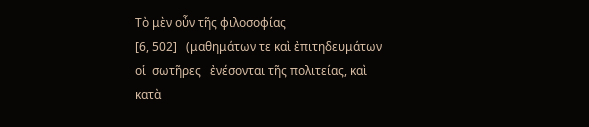Τὸ μὲν οὖν τῆς φιλοσοφίας
[6, 502]   (μαθημάτων τε καὶ ἐπιτηδευμάτων οἱ  σωτῆρες   ἐνέσονται τῆς πολιτείας, καὶ κατὰ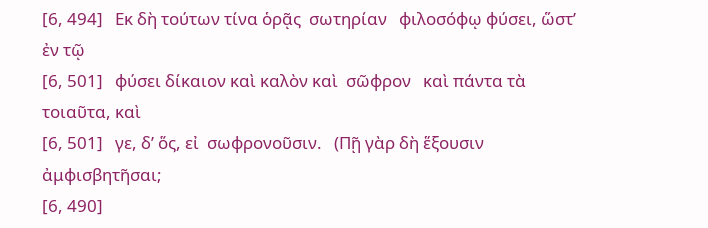[6, 494]   Εκ δὴ τούτων τίνα ὁρᾷς  σωτηρίαν   φιλοσόφῳ φύσει, ὥστ’ ἐν τῷ
[6, 501]   φύσει δίκαιον καὶ καλὸν καὶ  σῶφρον   καὶ πάντα τὰ τοιαῦτα, καὶ
[6, 501]   γε, δ’ ὅς, εἰ  σωφρονοῦσιν.   (Πῇ γὰρ δὴ ἕξουσιν ἀμφισβητῆσαι;
[6, 490]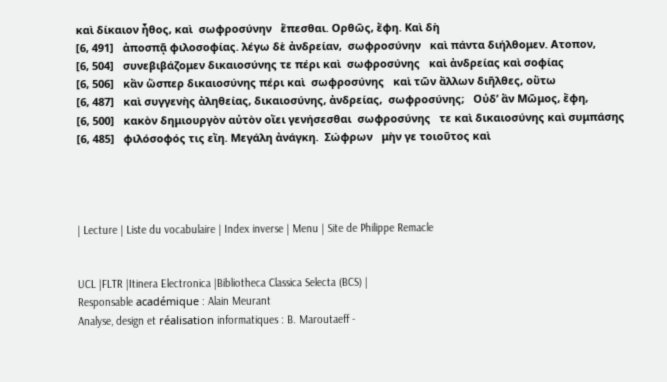καὶ δίκαιον ἦθος, καὶ  σωφροσύνην   ἕπεσθαι. Ορθῶς, ἔφη. Καὶ δὴ
[6, 491]   ἀποσπᾷ φιλοσοφίας. λέγω δὲ ἀνδρείαν,  σωφροσύνην   καὶ πάντα διήλθομεν. Ατοπον,
[6, 504]   συνεβιβάζομεν δικαιοσύνης τε πέρι καὶ  σωφροσύνης   καὶ ἀνδρείας καὶ σοφίας
[6, 506]   κἂν ὥσπερ δικαιοσύνης πέρι καὶ  σωφροσύνης   καὶ τῶν ἄλλων διῆλθες, οὕτω
[6, 487]   καὶ συγγενὴς ἀληθείας, δικαιοσύνης, ἀνδρείας,  σωφροσύνης;   Οὐδ’ ἂν Μῶμος, ἔφη,
[6, 500]   κακὸν δημιουργὸν αὐτὸν οἴει γενήσεσθαι  σωφροσύνης   τε καὶ δικαιοσύνης καὶ συμπάσης
[6, 485]   φιλόσοφός τις εἴη. Μεγάλη ἀνάγκη.  Σώφρων   μὴν γε τοιοῦτος καὶ




| Lecture | Liste du vocabulaire | Index inverse | Menu | Site de Philippe Remacle


UCL |FLTR |Itinera Electronica |Bibliotheca Classica Selecta (BCS) |
Responsable académique : Alain Meurant
Analyse, design et réalisation informatiques : B. Maroutaeff -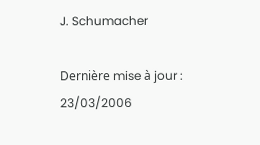J. Schumacher

Dernière mise à jour : 23/03/2006